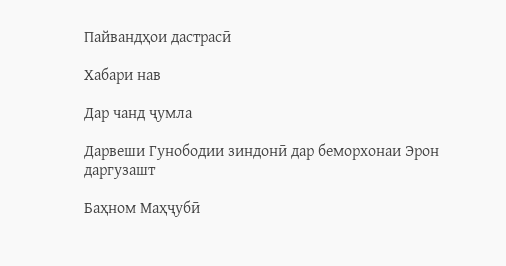Пайвандҳои дастрасӣ

Хабари нав

Дар чанд ҷумла

Дарвеши Гунободии зиндонӣ дар беморхонаи Эрон даргузашт

Баҳном Маҳҷубӣ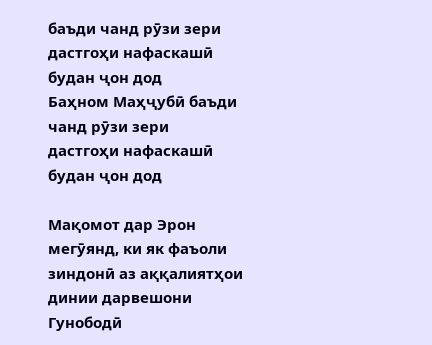баъди чанд рӯзи зери дастгоҳи нафаскашӣ будан ҷон дод
Баҳном Маҳҷубӣ баъди чанд рӯзи зери дастгоҳи нафаскашӣ будан ҷон дод

Мақомот дар Эрон мегӯянд, ки як фаъоли зиндонӣ аз аққалиятҳои динии дарвешони Гунободӣ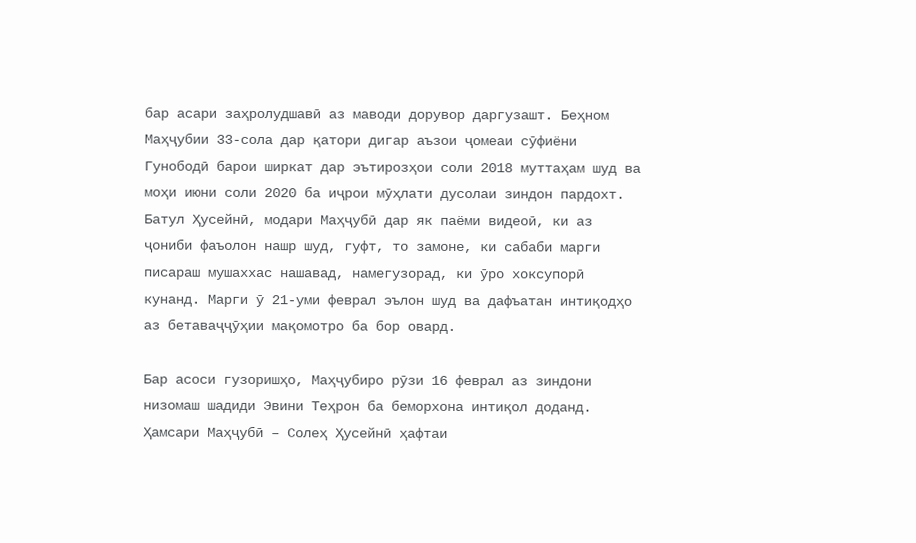бар асари заҳролудшавӣ аз маводи дорувор даргузашт. Беҳном Маҳҷубии 33-сола дар қатори дигар аъзои ҷомеаи сӯфиёни Гунободӣ барои ширкат дар эътирозҳои соли 2018 муттаҳам шуд ва моҳи июни соли 2020 ба иҷрои мӯҳлати дусолаи зиндон пардохт. Батул Ҳусейнӣ, модари Маҳҷубӣ дар як паёми видеоӣ, ки аз ҷониби фаъолон нашр шуд, гуфт, то замоне, ки сабаби марги писараш мушаххас нашавад, намегузорад, ки ӯро хоксупорӣ кунанд. Марги ӯ 21-уми феврал эълон шуд ва дафъатан интиқодҳо аз бетаваҷҷӯҳии мақомотро ба бор овард.

Бар асоси гузоришҳо, Маҳҷубиро рӯзи 16 феврал аз зиндони низомаш шадиди Эвини Теҳрон ба беморхона интиқол доданд. Ҳамсари Маҳҷубӣ – Солеҳ Ҳусейнӣ ҳафтаи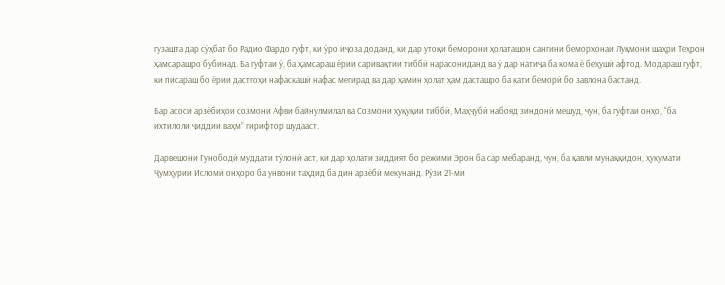гузашта дар сӯҳбат бо Радио Фардо гуфт, ки ӯро иҷоза доданд, ки дар утоқи беморони ҳолаташон сангини беморхонаи Луқмони шаҳри Теҳрон ҳамсарашро бубинад. Ба гуфтаи ӯ, ба ҳамсараш ёрии саривақтии тиббӣ нарасониданд ва ӯ дар натиҷа ба кома ё беҳушӣ афтод. Модараш гуфт, ки писараш бо ёрии дастгоҳи нафаскашӣ нафас мегирад ва дар ҳамин ҳолат ҳам дасташро ба кати беморӣ бо завлона бастанд.

Бар асоси арзёбиҳои созмони Афви байнулмилал ва Созмони ҳуқуқии тиббӣ, Маҳҷубӣ набояд зиндонӣ мешуд, чун, ба гуфтаи онҳо, “ба ихтилоли ҷиддии ваҳм” гирифтор шудааст.

Дарвешони Гунободӣ муддати тӯлонӣ аст, ки дар ҳолати зиддият бо режими Эрон ба сар мебаранд, чун, ба қавли мунаққидон, ҳукумати Ҷумҳурии Исломӣ онҳоро ба унвони таҳдид ба дин арзёбӣ мекунанд. Рӯзи 21-ми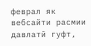феврал як вебсайти расмии давлатӣ гуфт,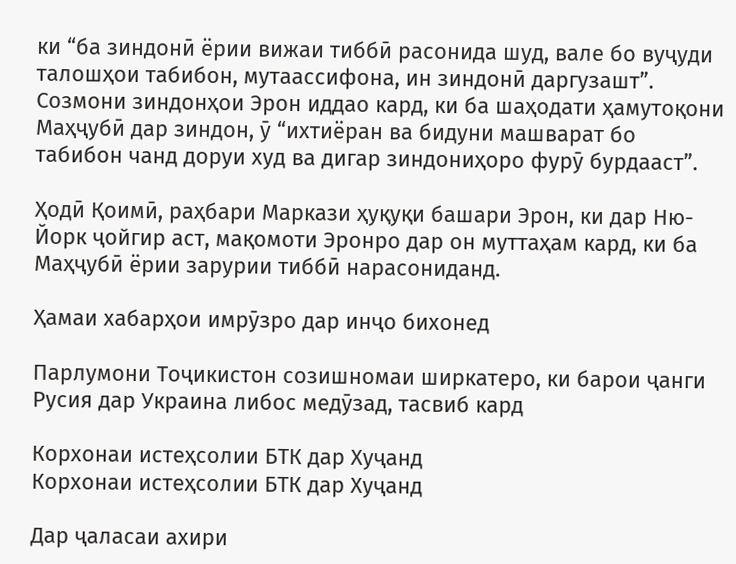ки “ба зиндонӣ ёрии вижаи тиббӣ расонида шуд, вале бо вуҷуди талошҳои табибон, мутаассифона, ин зиндонӣ даргузашт”. Созмони зиндонҳои Эрон иддао кард, ки ба шаҳодати ҳамутоқони Маҳҷубӣ дар зиндон, ӯ “ихтиёран ва бидуни машварат бо табибон чанд доруи худ ва дигар зиндониҳоро фурӯ бурдааст”.

Ҳодӣ Қоимӣ, раҳбари Маркази ҳуқуқи башари Эрон, ки дар Ню-Йорк ҷойгир аст, мақомоти Эронро дар он муттаҳам кард, ки ба Маҳҷубӣ ёрии зарурии тиббӣ нарасониданд.

Ҳамаи хабарҳои имрӯзро дар инҷо бихонед

Парлумони Тоҷикистон созишномаи ширкатеро, ки барои ҷанги Русия дар Украина либос медӯзад, тасвиб кард

Корхонаи истеҳсолии БТК дар Хуҷанд
Корхонаи истеҳсолии БТК дар Хуҷанд

Дар ҷаласаи ахири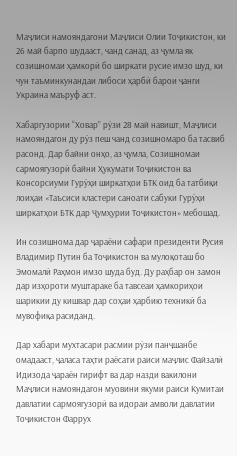Маҷлиси намояндагони Маҷлиси Олии Тоҷикистон, ки 26 май барпо шудааст, чанд санад, аз ҷумла як созишномаи ҳамкорӣ бо ширкати русие имзо шуд, ки чун таъминкунандаи либоси ҳарбӣ барои ҷанги Украина маъруф аст.

Хабаргузории “Ховар” рӯзи 28 май навишт, Маҷлиси намояндагон ду рӯз пеш чанд созишномаро ба тасвиб расонд. Дар байни онҳо, аз ҷумла, Созишномаи сармоягузорӣ байни Ҳукумати Тоҷикистон ва Консорсиуми Гурӯҳи ширкатҳои БТК оид ба татбиқи лоиҳаи «Таъсиси кластери саноати сабуки Гурӯҳи ширкатҳои БТК дар Ҷумҳурии Тоҷикистон» мебошад.

Ин созишнома дар ҷараёни сафари президенти Русия Владимир Путин ба Тоҷикистон ва мулоқоташ бо Эмомалӣ Раҳмон имзо шуда буд. Ду раҳбар он замон дар изҳороти муштараке ба тавсеаи ҳамкориҳои шарикии ду кишвар дар соҳаи ҳарбию техникӣ ба мувофиқа расиданд.

Дар хабари мухтасари расмии рӯзи панҷшанбе омадааст, ҷаласа таҳти раёсати раиси маҷлис Файзалӣ Идизода ҷараён гирифт ва дар назди вакилони Маҷлиси намояндагон муовини якуми раиси Кумитаи давлатии сармоягузорӣ ва идораи амволи давлатии Тоҷикистон Фаррух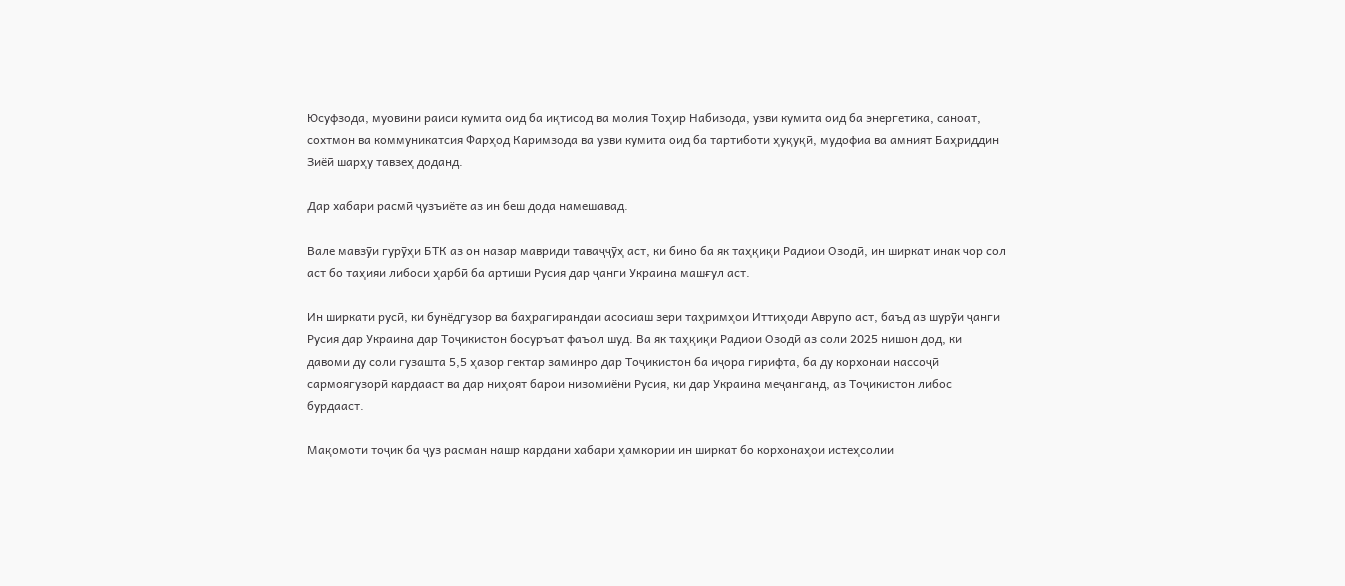Юсуфзода, муовини раиси кумита оид ба иқтисод ва молия Тоҳир Набизода, узви кумита оид ба энергетика, саноат, сохтмон ва коммуникатсия Фарҳод Каримзода ва узви кумита оид ба тартиботи ҳуқуқӣ, мудофиа ва амният Баҳриддин Зиёӣ шарҳу тавзеҳ доданд.

Дар хабари расмӣ ҷузъиёте аз ин беш дода намешавад.

Вале мавзӯи гурӯҳи БТК аз он назар мавриди таваҷҷӯҳ аст, ки бино ба як таҳқиқи Радиои Озодӣ, ин ширкат инак чор сол аст бо таҳияи либоси ҳарбӣ ба артиши Русия дар ҷанги Украина машғул аст.

Ин ширкати русӣ, ки бунёдгузор ва баҳрагирандаи асосиаш зери таҳримҳои Иттиҳоди Аврупо аст, баъд аз шурӯи ҷанги Русия дар Украина дар Тоҷикистон босуръат фаъол шуд. Ва як таҳқиқи Радиои Озодӣ аз соли 2025 нишон дод, ки давоми ду соли гузашта 5,5 ҳазор гектар заминро дар Тоҷикистон ба иҷора гирифта, ба ду корхонаи нассоҷӣ сармоягузорӣ кардааст ва дар ниҳоят барои низомиёни Русия, ки дар Украина меҷанганд, аз Тоҷикистон либос бурдааст.

Мақомоти тоҷик ба ҷуз расман нашр кардани хабари ҳамкории ин ширкат бо корхонаҳои истеҳсолии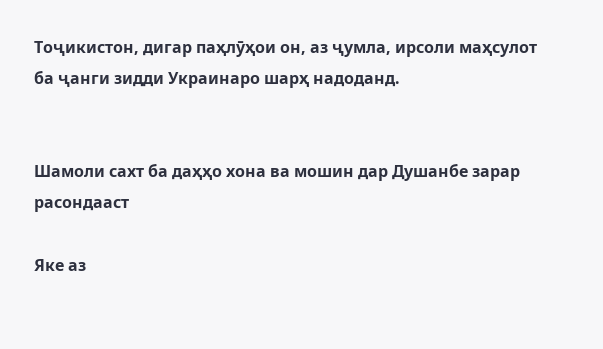Тоҷикистон, дигар паҳлӯҳои он, аз ҷумла, ирсоли маҳсулот ба ҷанги зидди Украинаро шарҳ надоданд.


Шамоли сахт ба даҳҳо хона ва мошин дар Душанбе зарар расондааст

Яке аз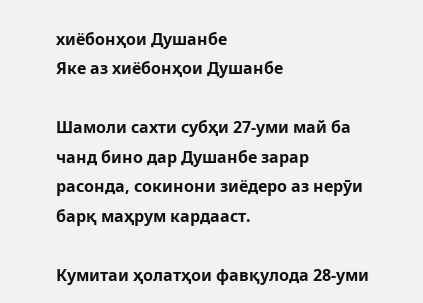хиёбонҳои Душанбе
Яке аз хиёбонҳои Душанбе

Шамоли сахти субҳи 27-уми май ба чанд бино дар Душанбе зарар расонда, сокинони зиёдеро аз нерӯи барқ маҳрум кардааст.

Кумитаи ҳолатҳои фавқулода 28-уми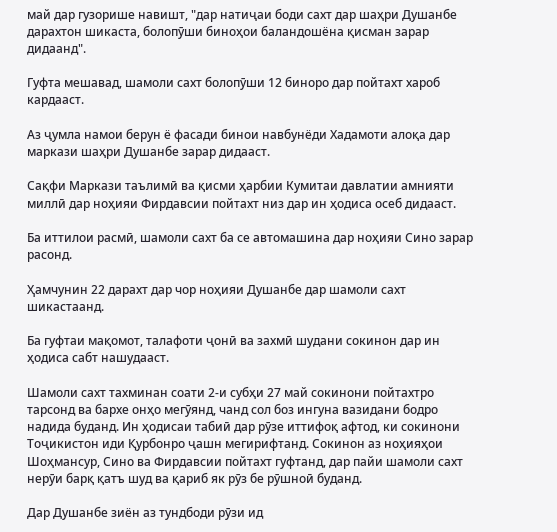май дар гузорише навишт, "дар натиҷаи боди сахт дар шаҳри Душанбе дарахтон шикаста, болопӯши биноҳои баландошёна қисман зарар дидаанд".

Гуфта мешавад, шамоли сахт болопӯши 12 биноро дар пойтахт хароб кардааст.

Аз ҷумла намои берун ё фасади бинои навбунёди Хадамоти алоқа дар маркази шаҳри Душанбе зарар дидааст.

Сақфи Маркази таълимӣ ва қисми ҳарбии Кумитаи давлатии амнияти миллӣ дар ноҳияи Фирдавсии пойтахт низ дар ин ҳодиса осеб дидааст.

Ба иттилои расмӣ, шамоли сахт ба се автомашина дар ноҳияи Сино зарар расонд.

Ҳамчунин 22 дарахт дар чор ноҳияи Душанбе дар шамоли сахт шикастаанд.

Ба гуфтаи мақомот, талафоти ҷонӣ ва захмӣ шудани сокинон дар ин ҳодиса сабт нашудааст.

Шамоли сахт тахминан соати 2-и субҳи 27 май сокинони пойтахтро тарсонд ва бархе онҳо мегӯянд, чанд сол боз ингуна вазидани бодро надида буданд. Ин ҳодисаи табиӣ дар рӯзе иттифоқ афтод, ки сокинони Тоҷикистон иди Қурбонро ҷашн мегирифтанд. Сокинон аз ноҳияҳои Шоҳмансур, Сино ва Фирдавсии пойтахт гуфтанд, дар пайи шамоли сахт нерӯи барқ қатъ шуд ва қариб як рӯз бе рӯшноӣ буданд.

Дар Душанбе зиён аз тундбоди рӯзи ид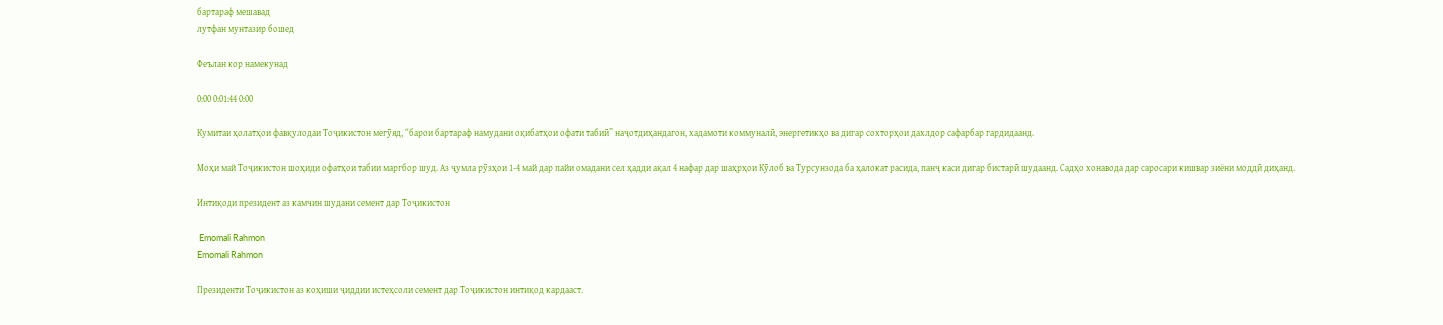бартараф мешавад
лутфан мунтазир бошед

Феълан кор намекунад

0:00 0:01:44 0:00

Кумитаи ҳолатҳои фавқулодаи Тоҷикистон мегӯяд, “барои бартараф намудани оқибатҳои офати табиӣ” наҷотдиҳандагон, хадамоти коммуналӣ, энергетикҳо ва дигар сохторҳои дахлдор сафарбар гардидаанд.

Моҳи май Тоҷикистон шоҳиди офатҳои табии маргбор шуд. Аз ҷумла рӯзҳои 1-4 май дар пайи омадани сел ҳадди ақал 4 нафар дар шаҳрҳои Кӯлоб ва Турсунзода ба ҳалокат расида, панҷ каси дигар бистарӣ шудаанд. Садҳо хонавода дар саросари кишвар зиёни моддӣ диҳанд.

Интиқоди президент аз камчин шудани семент дар Тоҷикистон

 Emomali Rahmon
Emomali Rahmon

Президенти Тоҷикистон аз коҳиши ҷиддии истеҳсоли семент дар Тоҷикистон интиқод кардааст.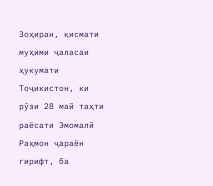Зоҳиран, қисмати муҳими ҷаласаи ҳукумати Тоҷикистон, ки рӯзи 28 май таҳти раёсати Эмомалӣ Раҳмон ҷараён гирифт, ба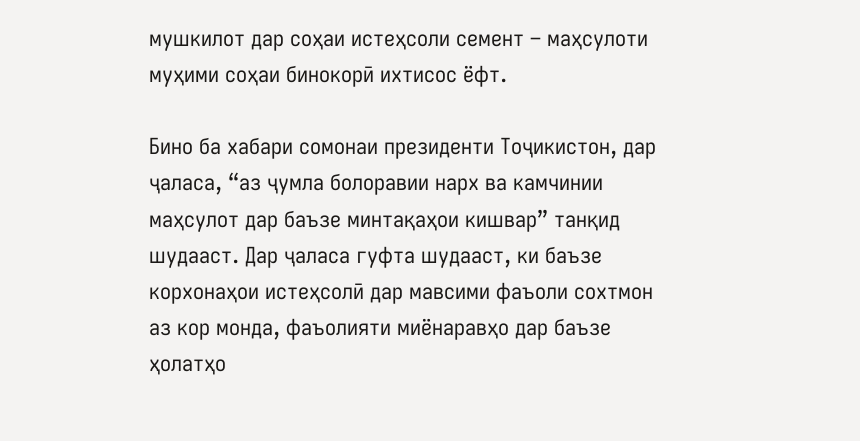мушкилот дар соҳаи истеҳсоли семент – маҳсулоти муҳими соҳаи бинокорӣ ихтисос ёфт.

Бино ба хабари сомонаи президенти Тоҷикистон, дар ҷаласа, “аз ҷумла болоравии нарх ва камчинии маҳсулот дар баъзе минтақаҳои кишвар” танқид шудааст. Дар ҷаласа гуфта шудааст, ки баъзе корхонаҳои истеҳсолӣ дар мавсими фаъоли сохтмон аз кор монда, фаъолияти миёнаравҳо дар баъзе ҳолатҳо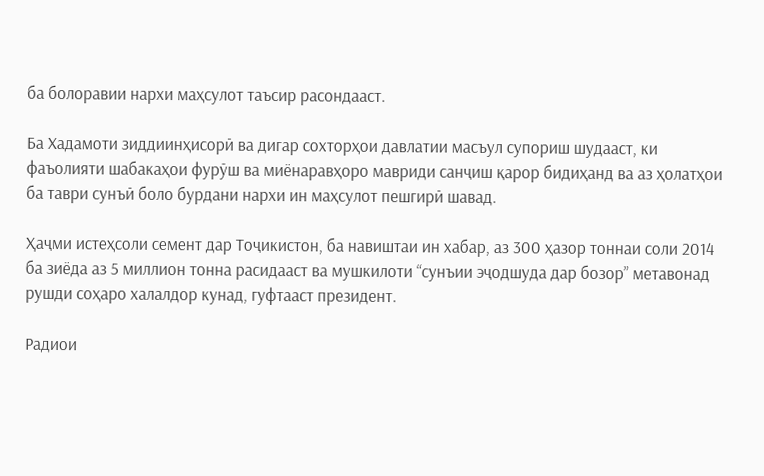ба болоравии нархи маҳсулот таъсир расондааст.

Ба Хадамоти зиддиинҳисорӣ ва дигар сохторҳои давлатии масъул супориш шудааст, ки фаъолияти шабакаҳои фурӯш ва миёнаравҳоро мавриди санҷиш қарор бидиҳанд ва аз ҳолатҳои ба таври сунъӣ боло бурдани нархи ин маҳсулот пешгирӣ шавад.

Ҳаҷми истеҳсоли семент дар Тоҷикистон, ба навиштаи ин хабар, аз 300 ҳазор тоннаи соли 2014 ба зиёда аз 5 миллион тонна расидааст ва мушкилоти “сунъии эҷодшуда дар бозор” метавонад рушди соҳаро халалдор кунад, гуфтааст президент.

Радиои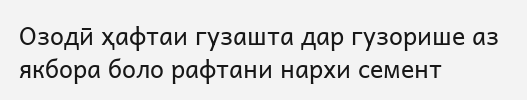Озодӣ ҳафтаи гузашта дар гузорише аз якбора боло рафтани нархи семент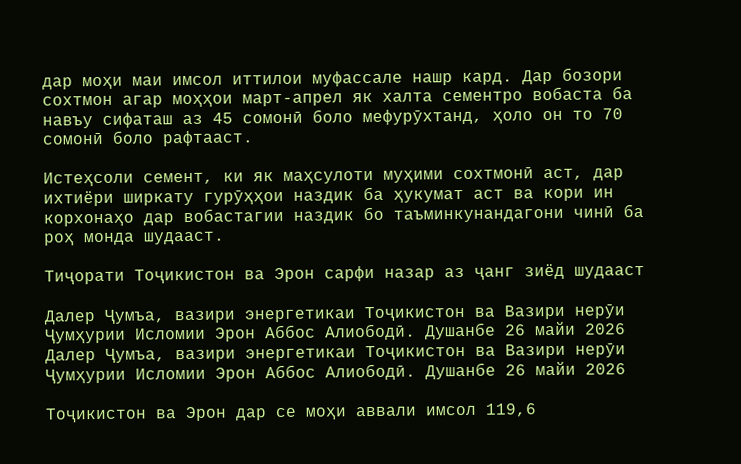дар моҳи маи имсол иттилои муфассале нашр кард. Дар бозори сохтмон агар моҳҳои март-апрел як халта сементро вобаста ба навъу сифаташ аз 45 сомонӣ боло мефурӯхтанд, ҳоло он то 70 сомонӣ боло рафтааст.

Истеҳсоли семент, ки як маҳсулоти муҳими сохтмонӣ аст, дар ихтиёри ширкату гурӯҳҳои наздик ба ҳукумат аст ва кори ин корхонаҳо дар вобастагии наздик бо таъминкунандагони чинӣ ба роҳ монда шудааст.

Тиҷорати Тоҷикистон ва Эрон сарфи назар аз ҷанг зиёд шудааст

Далер Ҷумъа, вазири энергетикаи Тоҷикистон ва Вазири нерӯи  Ҷумҳурии Исломии Эрон Аббос Алиободӣ. Душанбе 26 майи 2026
Далер Ҷумъа, вазири энергетикаи Тоҷикистон ва Вазири нерӯи Ҷумҳурии Исломии Эрон Аббос Алиободӣ. Душанбе 26 майи 2026

Тоҷикистон ва Эрон дар се моҳи аввали имсол 119,6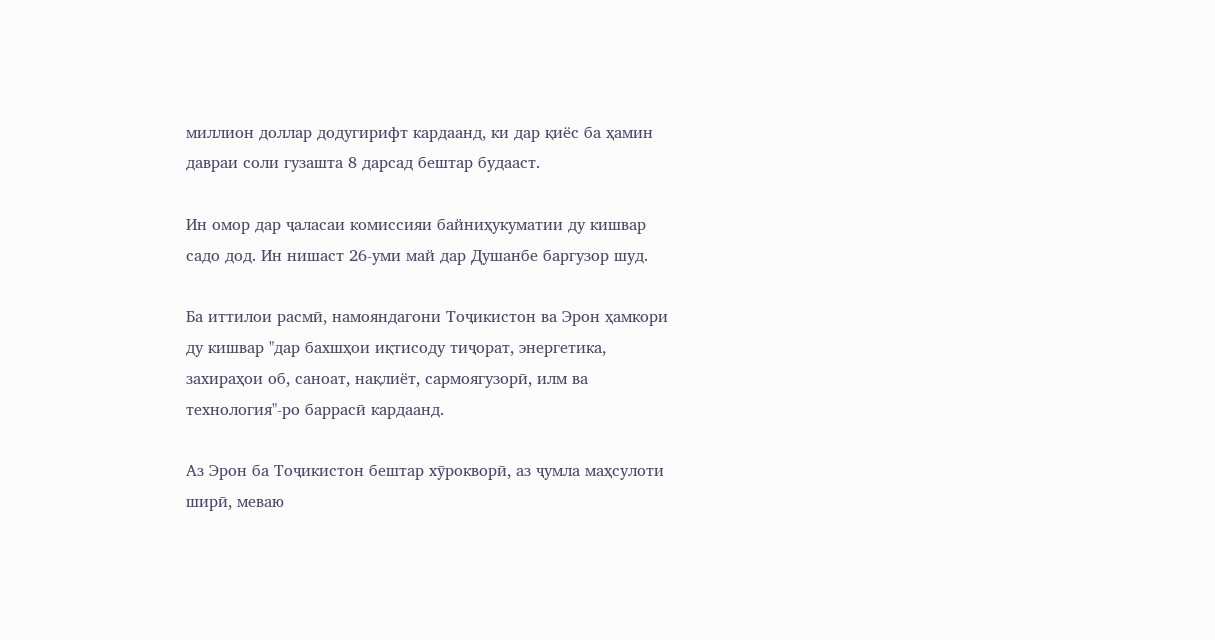миллион доллар додугирифт кардаанд, ки дар қиёс ба ҳамин давраи соли гузашта 8 дарсад бештар будааст.

Ин омор дар ҷаласаи комиссияи байниҳукуматии ду кишвар садо дод. Ин нишаст 26-уми май дар Душанбе баргузор шуд.

Ба иттилои расмӣ, намояндагони Тоҷикистон ва Эрон ҳамкори ду кишвар "дар бахшҳои иқтисоду тиҷорат, энергетика, захираҳои об, саноат, нақлиёт, сармоягузорӣ, илм ва технология"-ро баррасӣ кардаанд.

Аз Эрон ба Тоҷикистон бештар хӯрокворӣ, аз ҷумла маҳсулоти ширӣ, меваю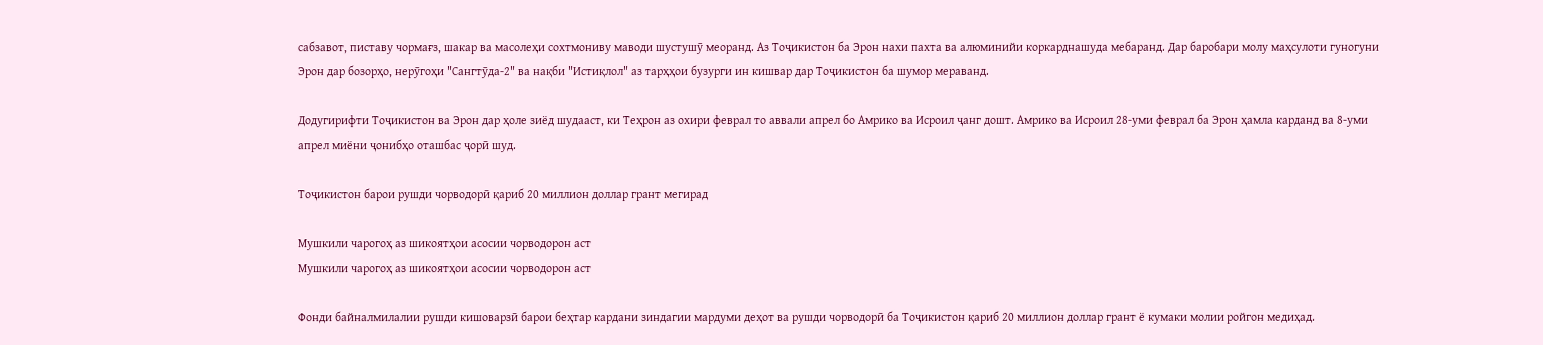сабзавот, пиставу чормағз, шакар ва масолеҳи сохтмониву маводи шустушӯ меоранд. Аз Тоҷикистон ба Эрон нахи пахта ва алюминийи коркарднашуда мебаранд. Дар баробари молу маҳсулоти гуногуни Эрон дар бозорҳо, нерӯгоҳи "Сангтӯда-2" ва нақби "Истиқлол" аз тарҳҳои бузурги ин кишвар дар Тоҷикистон ба шумор мераванд.

Додугирифти Тоҷикистон ва Эрон дар ҳоле зиёд шудааст, ки Теҳрон аз охири феврал то аввали апрел бо Амрико ва Исроил ҷанг дошт. Амрико ва Исроил 28-уми феврал ба Эрон ҳамла карданд ва 8-уми апрел миёни ҷонибҳо оташбас ҷорӣ шуд.

Тоҷикистон барои рушди чорводорӣ қариб 20 миллион доллар грант мегирад

Мушкили чарогоҳ аз шикоятҳои асосии чорводорон аст
Мушкили чарогоҳ аз шикоятҳои асосии чорводорон аст

Фонди байналмилалии рушди кишоварзӣ барои беҳтар кардани зиндагии мардуми деҳот ва рушди чорводорӣ ба Тоҷикистон қариб 20 миллион доллар грант ё кумаки молии ройгон медиҳад.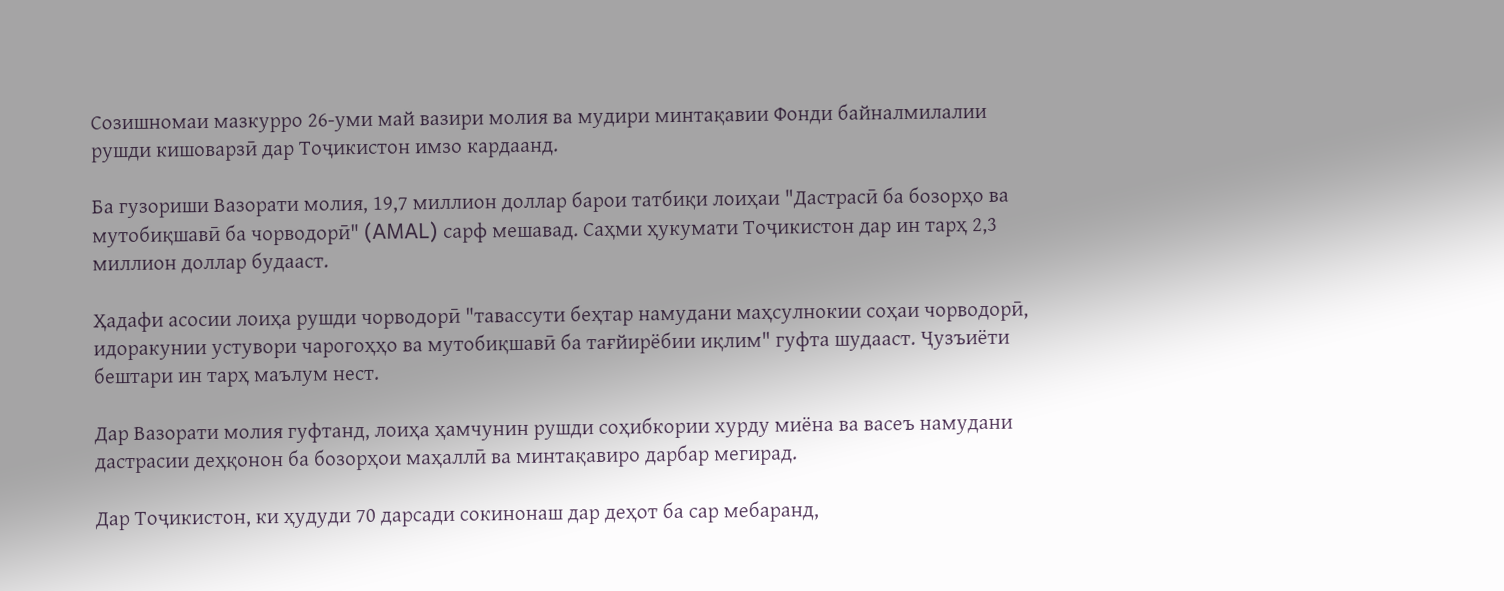Созишномаи мазкурро 26-уми май вазири молия ва мудири минтақавии Фонди байналмилалии рушди кишоварзӣ дар Тоҷикистон имзо кардаанд.

Ба гузориши Вазорати молия, 19,7 миллион доллар барои татбиқи лоиҳаи "Дастрасӣ ба бозорҳо ва мутобиқшавӣ ба чорводорӣ" (AMAL) сарф мешавад. Саҳми ҳукумати Тоҷикистон дар ин тарҳ 2,3 миллион доллар будааст.

Ҳадафи асосии лоиҳа рушди чорводорӣ "тавассути беҳтар намудани маҳсулнокии соҳаи чорводорӣ, идоракунии устувори чарогоҳҳо ва мутобиқшавӣ ба тағйирёбии иқлим" гуфта шудааст. Ҷузъиёти бештари ин тарҳ маълум нест.

Дар Вазорати молия гуфтанд, лоиҳа ҳамчунин рушди соҳибкории хурду миёна ва васеъ намудани дастрасии деҳқонон ба бозорҳои маҳаллӣ ва минтақавиро дарбар мегирад.

Дар Тоҷикистон, ки ҳудуди 70 дарсади сокинонаш дар деҳот ба сар мебаранд,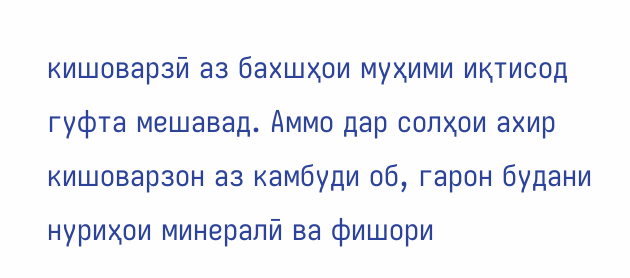кишоварзӣ аз бахшҳои муҳими иқтисод гуфта мешавад. Аммо дар солҳои ахир кишоварзон аз камбуди об, гарон будани нуриҳои минералӣ ва фишори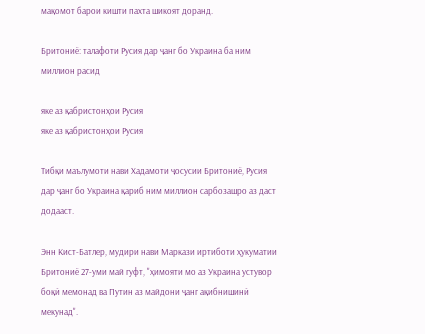мақомот барои кишти пахта шикоят доранд.

Бритониё: талафоти Русия дар ҷанг бо Украина ба ним миллион расид

яке аз қабристонҳои Русия
яке аз қабристонҳои Русия

Тибқи маълумоти нави Хадамоти ҷосусии Бритониё, Русия дар ҷанг бо Украина қариб ним миллион сарбозашро аз даст додааст.

Энн Кист-Батлер, мудири нави Маркази иртиботи ҳукуматии Бритониё 27-уми май гуфт, "ҳимояти мо аз Украина устувор боқӣ мемонад ва Путин аз майдони ҷанг ақибнишинӣ мекунад".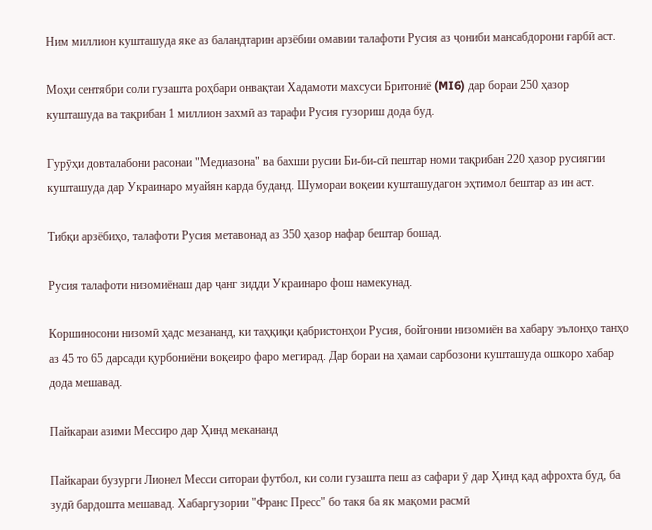Ним миллион кушташуда яке аз баландтарин арзёбии омавии талафоти Русия аз ҷониби мансабдорони ғарбӣ аст.

Моҳи сентябри соли гузашта роҳбари онвақтаи Хадамоти махсуси Бритониё (MI6) дар бораи 250 ҳазор кушташуда ва тақрибан 1 миллион захмӣ аз тарафи Русия гузориш дода буд.

Гурӯҳи довталабони расонаи "Медиазона" ва бахши русии Би-би-сӣ пештар номи тақрибан 220 ҳазор русиягии кушташуда дар Украинаро муайян карда буданд. Шумораи воқеии кушташудагон эҳтимол бештар аз ин аст.

Тибқи арзёбиҳо, талафоти Русия метавонад аз 350 ҳазор нафар бештар бошад.

Русия талафоти низомиёнаш дар ҷанг зидди Украинаро фош намекунад.

Коршиносони низомӣ ҳадс мезананд, ки таҳқиқи қабристонҳои Русия, бойгонии низомиён ва хабару эълонҳо танҳо аз 45 то 65 дарсади қурбониёни воқеиро фаро мегирад. Дар бораи на ҳамаи сарбозони кушташуда ошкоро хабар дода мешавад.

Пайкараи азими Мессиро дар Ҳинд мекананд

Пайкараи бузурги Лионел Месси ситораи футбол, ки соли гузашта пеш аз сафари ӯ дар Ҳинд қад афрохта буд, ба зудӣ бардошта мешавад. Хабаргузории "Франс Пресс" бо такя ба як мақоми расмӣ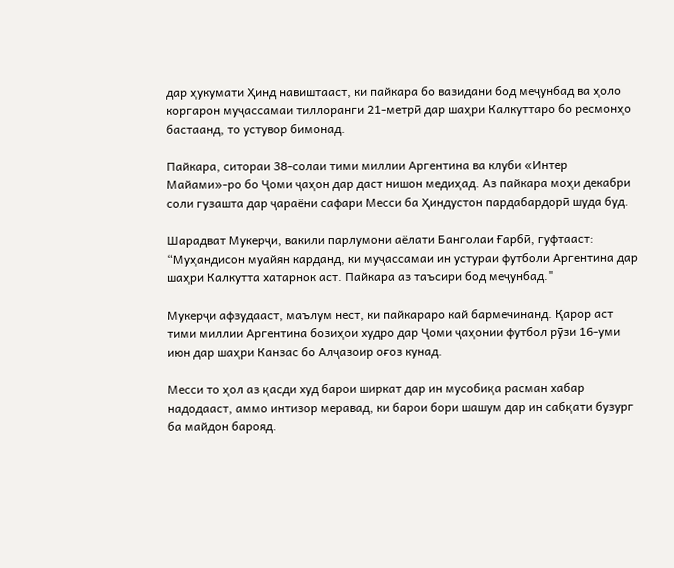дар ҳукумати Ҳинд навиштааст, ки пайкара бо вазидани бод меҷунбад ва ҳоло коргарон муҷассамаи тиллоранги 21-метрӣ дар шаҳри Калкуттаро бо ресмонҳо бастаанд, то устувор бимонад.

Пайкара, ситораи 38-солаи тими миллии Аргентина ва клуби «Интер Майами»-ро бо Ҷоми ҷаҳон дар даст нишон медиҳад. Аз пайкара моҳи декабри соли гузашта дар ҷараёни сафари Месси ба Ҳиндустон пардабардорӣ шуда буд.

Шарадват Мукерҷи, вакили парлумони аёлати Банголаи Ғарбӣ, гуфтааст: “Муҳандисон муайян карданд, ки муҷассамаи ин устураи футболи Аргентина дар шаҳри Калкутта хатарнок аст. Пайкара аз таъсири бод меҷунбад."

Мукерҷи афзудааст, маълум нест, ки пайкараро кай бармечинанд. Қарор аст тими миллии Аргентина бозиҳои худро дар Ҷоми ҷаҳонии футбол рӯзи 16-уми июн дар шаҳри Канзас бо Алҷазоир оғоз кунад.

Месси то ҳол аз қасди худ барои ширкат дар ин мусобиқа расман хабар надодааст, аммо интизор меравад, ки барои бори шашум дар ин сабқати бузург ба майдон барояд.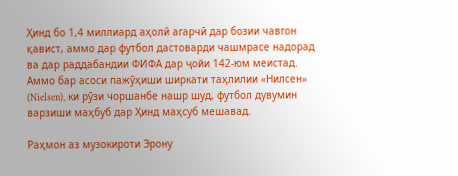Ҳинд бо 1,4 миллиард аҳолӣ агарчӣ дар бозии чавгон қавист, аммо дар футбол дастоварди чашмрасе надорад ва дар раддабандии ФИФА дар ҷойи 142-юм меистад. Аммо бар асоси пажӯҳиши ширкати таҳлилии «Нилсен» (Nielsen), ки рӯзи чоршанбе нашр шуд, футбол дувумин варзиши маҳбуб дар Ҳинд маҳсуб мешавад.

Раҳмон аз музокироти Эрону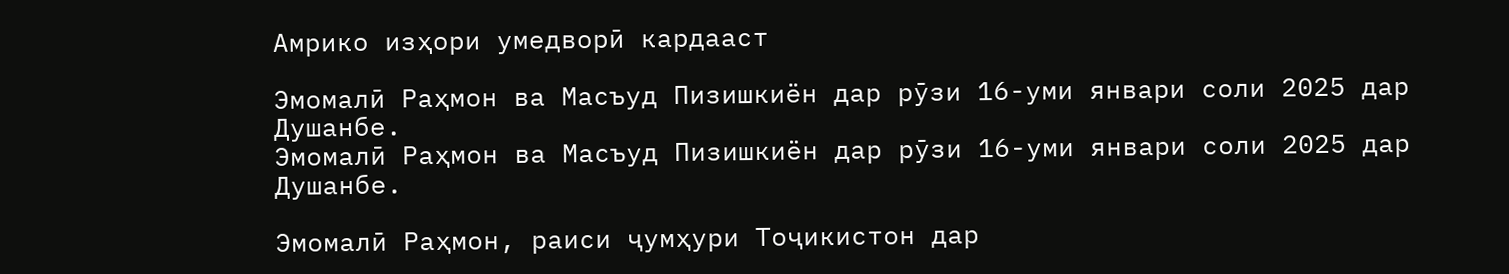Амрико изҳори умедворӣ кардааст

Эмомалӣ Раҳмон ва Масъуд Пизишкиён дар рӯзи 16-уми январи соли 2025 дар Душанбе.
Эмомалӣ Раҳмон ва Масъуд Пизишкиён дар рӯзи 16-уми январи соли 2025 дар Душанбе.

Эмомалӣ Раҳмон, раиси ҷумҳури Тоҷикистон дар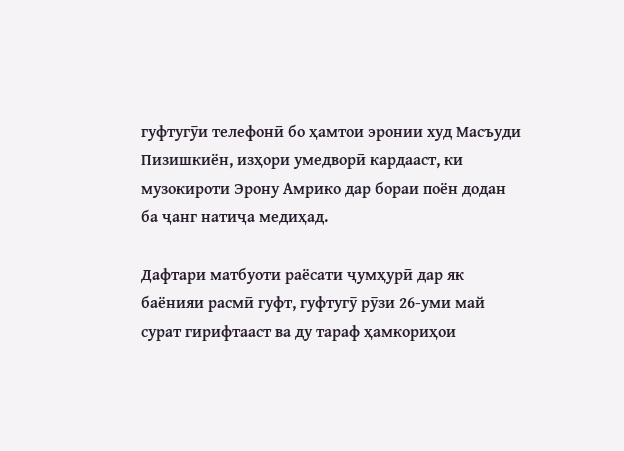гуфтугӯи телефонӣ бо ҳамтои эронии худ Масъуди Пизишкиён, изҳори умедворӣ кардааст, ки музокироти Эрону Амрико дар бораи поён додан ба ҷанг натиҷа медиҳад.

Дафтари матбуоти раёсати ҷумҳурӣ дар як баёнияи расмӣ гуфт, гуфтугӯ рӯзи 26-уми май сурат гирифтааст ва ду тараф ҳамкориҳои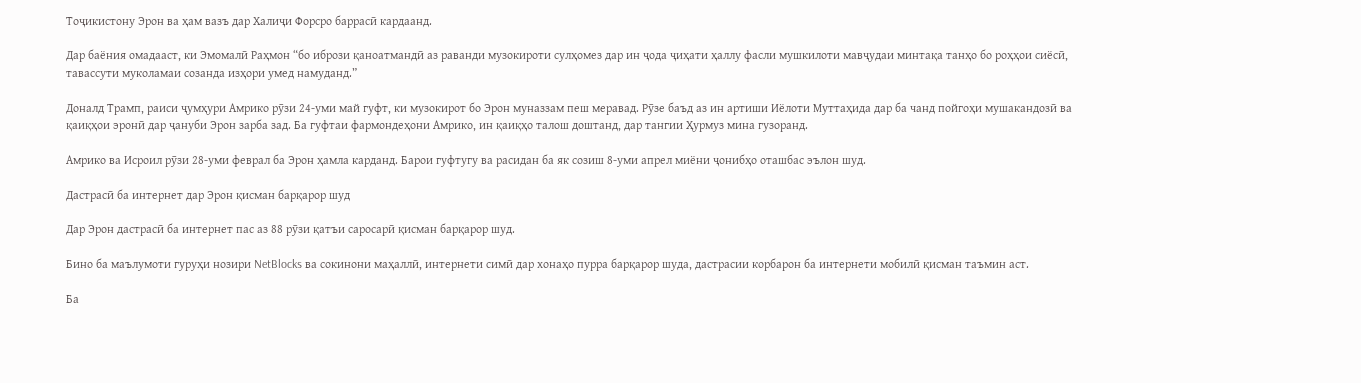Тоҷикистону Эрон ва ҳам вазъ дар Халиҷи Форсро баррасӣ кардаанд.

Дар баёния омадааст, ки Эмомалӣ Раҳмон “бо ибрози қаноатмандӣ аз раванди музокироти сулҳомез дар ин ҷода ҷиҳати ҳаллу фасли мушкилоти мавҷудаи минтақа танҳо бо роҳҳои сиёсӣ, тавассути муколамаи созанда изҳори умед намуданд.”

Доналд Трамп, раиси ҷумҳури Амрико рӯзи 24-уми май гуфт, ки музокирот бо Эрон муназзам пеш меравад. Рӯзе баъд аз ин артиши Иёлоти Муттаҳида дар ба чанд пойгоҳи мушакандозӣ ва қаиқҳои эронӣ дар ҷануби Эрон зарба зад. Ба гуфтаи фармондеҳони Амрико, ин қаиқҳо талош доштанд, дар тангии Ҳурмуз мина гузоранд.

Амрико ва Исроил рӯзи 28-уми феврал ба Эрон ҳамла карданд. Барои гуфтугу ва расидан ба як созиш 8-уми апрел миёни ҷонибҳо оташбас эълон шуд.

Дастрасӣ ба интернет дар Эрон қисман барқарор шуд

Дар Эрон дастрасӣ ба интернет пас аз 88 рӯзи қатъи саросарӣ қисман барқарор шуд.

Бино ба маълумоти гуруҳи нозири NetBlocks ва сокинони маҳаллӣ, интернети симӣ дар хонаҳо пурра барқарор шуда, дастрасии корбарон ба интернети мобилӣ қисман таъмин аст.

Ба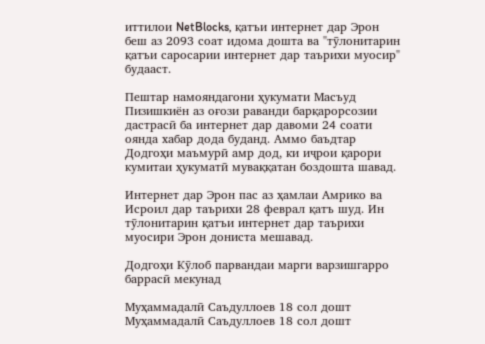иттилои NetBlocks, қатъи интернет дар Эрон беш аз 2093 соат идома дошта ва "тӯлонитарин қатъи саросарии интернет дар таърихи муосир" будааст.

Пештар намояндагони ҳукумати Масъуд Пизишкиён аз оғози раванди барқарорсозии дастрасӣ ба интернет дар давоми 24 соати оянда хабар дода буданд. Аммо баъдтар Додгоҳи маъмурӣ амр дод, ки иҷрои қарори кумитаи ҳукуматӣ муваққатан боздошта шавад.

Интернет дар Эрон пас аз ҳамлаи Амрико ва Исроил дар таърихи 28 феврал қатъ шуд. Ин тӯлонитарин қатъи интернет дар таърихи муосири Эрон дониста мешавад.

Додгоҳи Кӯлоб парвандаи марги варзишгарро баррасӣ мекунад

Муҳаммадалӣ Саъдуллоев 18 сол дошт
Муҳаммадалӣ Саъдуллоев 18 сол дошт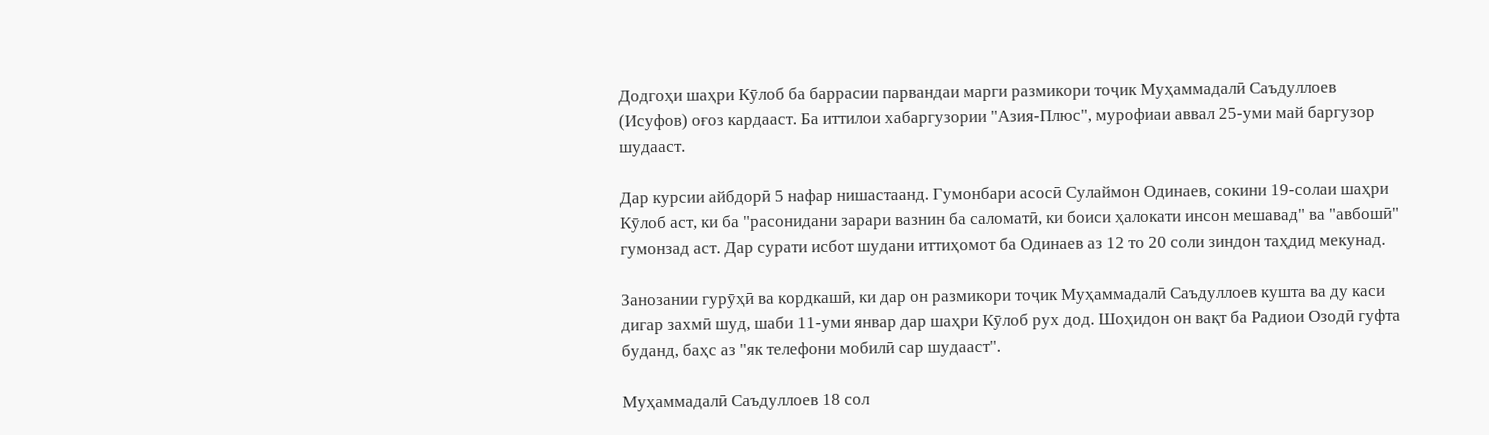Додгоҳи шаҳри Кӯлоб ба баррасии парвандаи марги размикори тоҷик Муҳаммадалӣ Саъдуллоев (Исуфов) оғоз кардааст. Ба иттилои хабаргузории "Азия-Плюс", мурофиаи аввал 25-уми май баргузор шудааст.

Дар курсии айбдорӣ 5 нафар нишастаанд. Гумонбари асосӣ Сулаймон Одинаев, сокини 19-солаи шаҳри Кӯлоб аст, ки ба "расонидани зарари вазнин ба саломатӣ, ки боиси ҳалокати инсон мешавад" ва "авбошӣ" гумонзад аст. Дар сурати исбот шудани иттиҳомот ба Одинаев аз 12 то 20 соли зиндон таҳдид мекунад.

Занозании гурӯҳӣ ва кордкашӣ, ки дар он размикори тоҷик Муҳаммадалӣ Саъдуллоев кушта ва ду каси дигар захмӣ шуд, шаби 11-уми январ дар шаҳри Кӯлоб рух дод. Шоҳидон он вақт ба Радиои Озодӣ гуфта буданд, баҳс аз "як телефони мобилӣ сар шудааст".

Муҳаммадалӣ Саъдуллоев 18 сол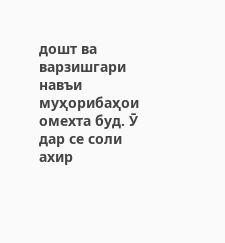дошт ва варзишгари навъи муҳорибаҳои омехта буд. Ӯ дар се соли ахир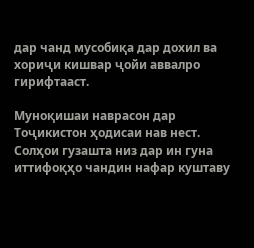дар чанд мусобиқа дар дохил ва хориҷи кишвар ҷойи аввалро гирифтааст.

Муноқишаи наврасон дар Тоҷикистон ҳодисаи нав нест. Солҳои гузашта низ дар ин гуна иттифоқҳо чандин нафар куштаву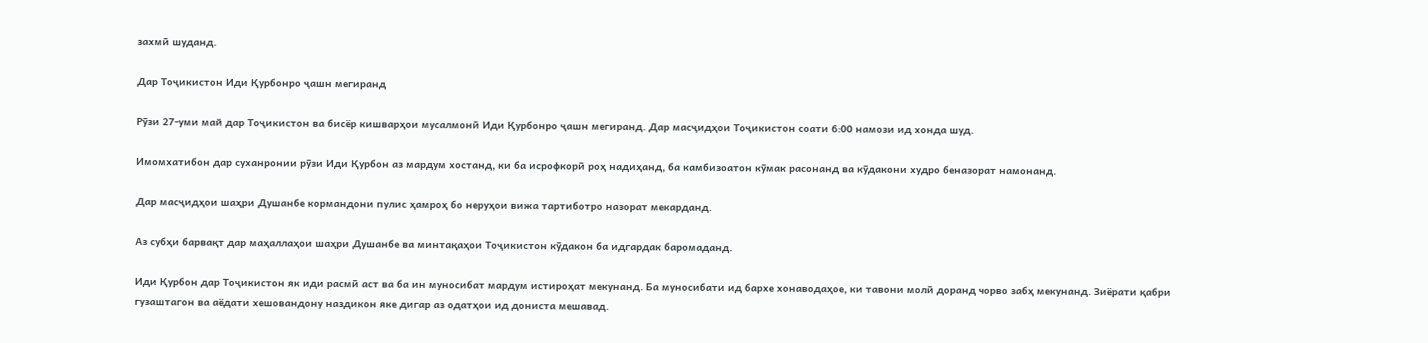захмӣ шуданд.

Дар Тоҷикистон Иди Қурбонро ҷашн мегиранд

Рӯзи 27-уми май дар Тоҷикистон ва бисёр кишварҳои мусалмонӣ Иди Қурбонро ҷашн мегиранд. Дар масҷидҳои Тоҷикистон соати 6:00 намози ид хонда шуд.

Имомхатибон дар суханронии рӯзи Иди Қурбон аз мардум хостанд, ки ба исрофкорӣ роҳ надиҳанд, ба камбизоатон кӯмак расонанд ва кӯдакони худро беназорат намонанд.

Дар масҷидҳои шаҳри Душанбе кормандони пулис ҳамроҳ бо неруҳои вижа тартиботро назорат мекарданд.

Аз субҳи барвақт дар маҳаллаҳои шаҳри Душанбе ва минтақаҳои Тоҷикистон кӯдакон ба идгардак баромаданд.

Иди Қурбон дар Тоҷикистон як иди расмӣ аст ва ба ин муносибат мардум истироҳат мекунанд. Ба муносибати ид бархе хонаводаҳое, ки тавони молӣ доранд чорво забҳ мекунанд. Зиёрати қабри гузаштагон ва аёдати хешовандону наздикон яке дигар аз одатҳои ид дониста мешавад.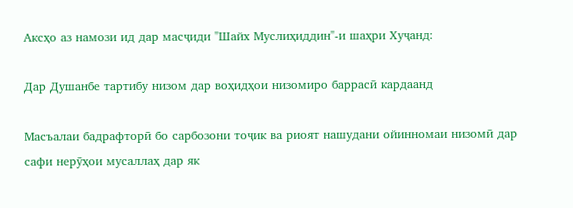Аксҳо аз намози ид дар масҷиди "Шайх Муслиҳиддин"-и шаҳри Хуҷанд:

Дар Душанбе тартибу низом дар воҳидҳои низомиро баррасӣ кардаанд

Масъалаи бадрафторӣ бо сарбозони тоҷик ва риоят нашудани ойинномаи низомӣ дар сафи нерӯҳои мусаллаҳ дар як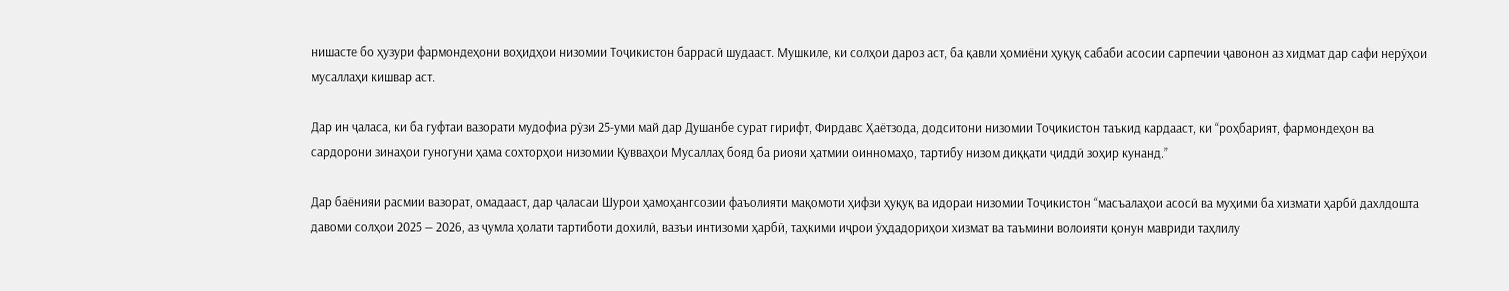нишасте бо ҳузури фармондеҳони воҳидҳои низомии Тоҷикистон баррасӣ шудааст. Мушкиле, ки солҳои дароз аст, ба қавли ҳомиёни ҳуқуқ сабаби асосии сарпечии ҷавонон аз хидмат дар сафи нерӯҳои мусаллаҳи кишвар аст.

Дар ин ҷаласа, ки ба гуфтаи вазорати мудофиа рӯзи 25-уми май дар Душанбе сурат гирифт, Фирдавс Ҳаётзода, додситони низомии Тоҷикистон таъкид кардааст, ки “роҳбарият, фармондеҳон ва сардорони зинаҳои гуногуни ҳама сохторҳои низомии Қувваҳои Мусаллаҳ бояд ба риояи ҳатмии оинномаҳо, тартибу низом диққати ҷиддӣ зоҳир кунанд.”

Дар баёнияи расмии вазорат, омадааст, дар ҷаласаи Шурои ҳамоҳангсозии фаъолияти мақомоти ҳифзи ҳуқуқ ва идораи низомии Тоҷикистон “масъалаҳои асосӣ ва муҳими ба хизмати ҳарбӣ дахлдошта давоми солҳои 2025 — 2026, аз ҷумла ҳолати тартиботи дохилӣ, вазъи интизоми ҳарбӣ, таҳкими иҷрои ӯҳдадориҳои хизмат ва таъмини волоияти қонун мавриди таҳлилу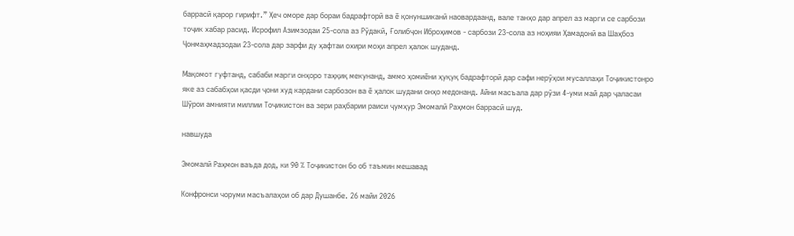баррасӣ қарор гирифт.” Ҳеч оморе дар бораи бадрафторӣ ва ё қонуншиканӣ наовардаанд, вале танҳо дар апрел аз марги се сарбози тоҷик хабар расид. Исрофил Азимзодаи 25-сола аз Рӯдакӣ, Ғолибҷон Иброҳимов - сарбози 23-сола аз ноҳияи Ҳамадонӣ ва Шаҳбоз Ҷонмаҳмадзодаи 23-сола дар зарфи ду ҳафтаи охири моҳи апрел ҳалок шуданд.

Мақомот гуфтанд, сабаби марги онҳоро таҳқиқ мекунанд, аммо ҳомиёни ҳуқуқ бадрафторӣ дар сафи нерӯҳои мусаллаҳи Тоҷикистонро яке аз сабабҳои қасди ҷони худ кардани сарбозон ва ё ҳалок шудани онҳо медонанд. Айни масъала дар рӯзи 4-уми май дар ҷаласаи Шӯрои амнияти миллии Тоҷикистон ва зери раҳбарии раиси ҷумҳур Эмомалӣ Раҳмон баррасӣ шуд.

навшуда

Эмомалӣ Раҳмон ваъда дод, ки 90 % Тоҷикистон бо об таъмин мешавад

Конфронси чоруми масъалаҳои об дар Душанбе. 26 майи 2026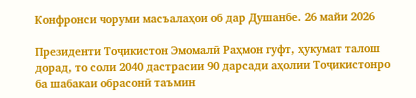Конфронси чоруми масъалаҳои об дар Душанбе. 26 майи 2026

Президенти Тоҷикистон Эмомалӣ Раҳмон гуфт, ҳукумат талош дорад, то соли 2040 дастрасии 90 дарсади аҳолии Тоҷикистонро ба шабакаи обрасонӣ таъмин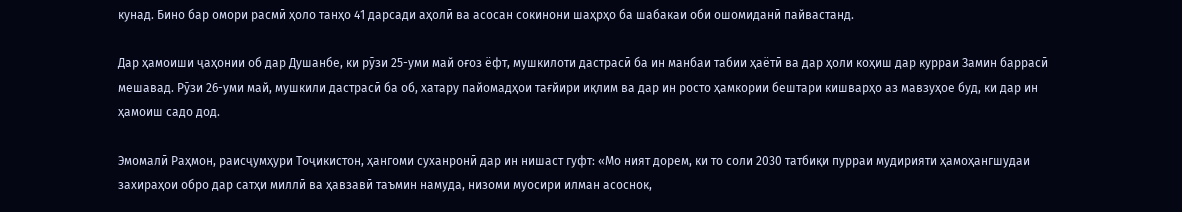кунад. Бино бар омори расмӣ ҳоло танҳо 41 дарсади аҳолӣ ва асосан сокинони шаҳрҳо ба шабакаи оби ошомиданӣ пайвастанд.

Дар ҳамоиши ҷаҳонии об дар Душанбе, ки рӯзи 25-уми май оғоз ёфт, мушкилоти дастрасӣ ба ин манбаи табии ҳаётӣ ва дар ҳоли коҳиш дар курраи Замин баррасӣ мешавад. Рӯзи 26-уми май, мушкили дастрасӣ ба об, хатару пайомадҳои тағйири иқлим ва дар ин росто ҳамкории бештари кишварҳо аз мавзуҳое буд, ки дар ин ҳамоиш садо дод.

Эмомалӣ Раҳмон, раисҷумҳури Тоҷикистон, ҳангоми суханронӣ дар ин нишаст гуфт: «Мо ният дорем, ки то соли 2030 татбиқи пурраи мудирияти ҳамоҳангшудаи захираҳои обро дар сатҳи миллӣ ва ҳавзавӣ таъмин намуда, низоми муосири илман асоснок,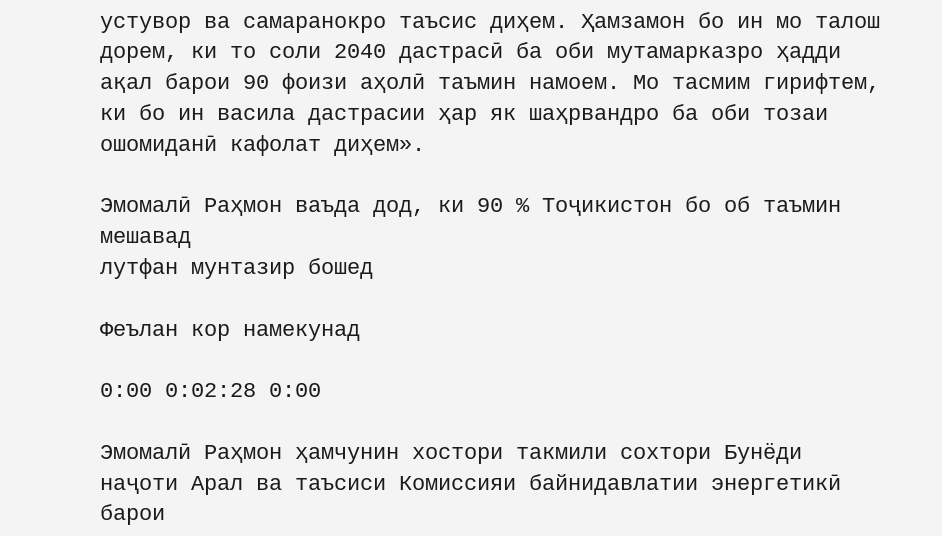устувор ва самаранокро таъсис диҳем. Ҳамзамон бо ин мо талош дорем, ки то соли 2040 дастрасӣ ба оби мутамарказро ҳадди ақал барои 90 фоизи аҳолӣ таъмин намоем. Мо тасмим гирифтем, ки бо ин васила дастрасии ҳар як шаҳрвандро ба оби тозаи ошомиданӣ кафолат диҳем».

Эмомалӣ Раҳмон ваъда дод, ки 90 % Тоҷикистон бо об таъмин мешавад
лутфан мунтазир бошед

Феълан кор намекунад

0:00 0:02:28 0:00

Эмомалӣ Раҳмон ҳамчунин хостори такмили сохтори Бунёди наҷоти Арал ва таъсиси Комиссияи байнидавлатии энергетикӣ барои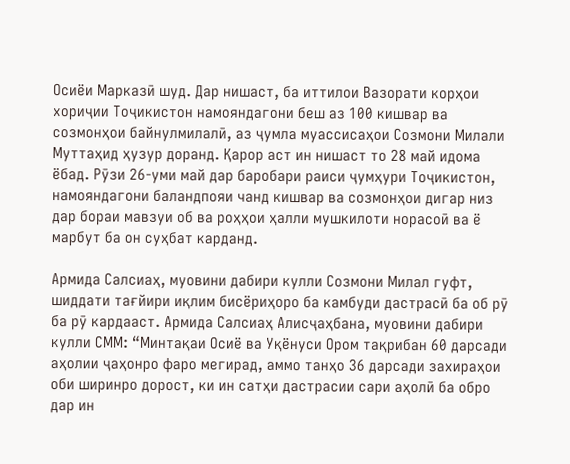Осиёи Марказӣ шуд. Дар нишаст, ба иттилои Вазорати корҳои хориҷии Тоҷикистон намояндагони беш аз 100 кишвар ва созмонҳои байнулмилалӣ, аз ҷумла муассисаҳои Созмони Милали Муттаҳид ҳузур доранд. Қарор аст ин нишаст то 28 май идома ёбад. Рӯзи 26-уми май дар баробари раиси ҷумҳури Тоҷикистон, намояндагони баландпояи чанд кишвар ва созмонҳои дигар низ дар бораи мавзуи об ва роҳҳои ҳалли мушкилоти норасоӣ ва ё марбут ба он суҳбат карданд.

Армида Салсиаҳ, муовини дабири кулли Созмони Милал гуфт, шиддати тағйири иқлим бисёриҳоро ба камбуди дастрасӣ ба об рӯ ба рӯ кардааст. Армида Салсиаҳ Алисҷаҳбана, муовини дабири кулли СММ: “Минтақаи Осиё ва Уқёнуси Ором тақрибан 60 дарсади аҳолии ҷаҳонро фаро мегирад, аммо танҳо 36 дарсади захираҳои оби ширинро дорост, ки ин сатҳи дастрасии сари аҳолӣ ба обро дар ин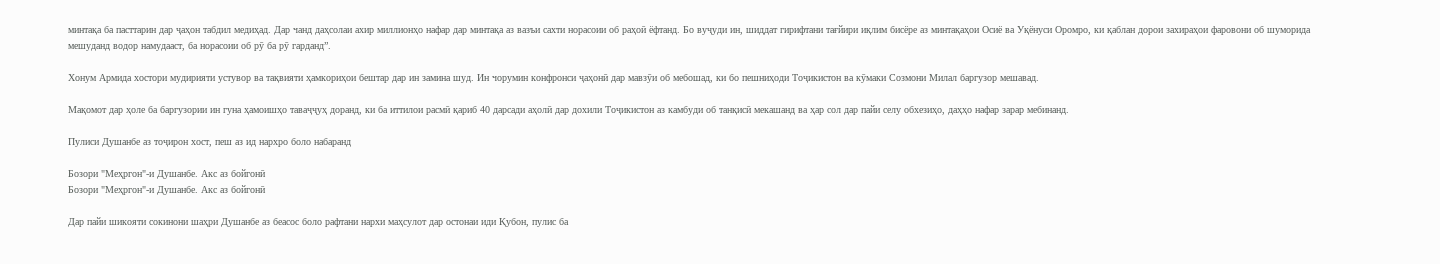минтақа ба пасттарин дар ҷаҳон табдил медиҳад. Дар чанд даҳсолаи ахир миллионҳо нафар дар минтақа аз вазъи сахти норасоии об раҳоӣ ёфтанд. Бо вуҷуди ин, шиддат гирифтани тағйири иқлим бисёре аз минтақаҳои Осиё ва Уқёнуси Оромро, ки қаблан дорои захираҳои фаровони об шуморида мешуданд водор намудааст, ба норасоии об рӯ ба рӯ гарданд”.

Хонум Армида хостори мудирияти устувор ва тақвияти ҳамкориҳои бештар дар ин замина шуд. Ин чорумин конфронси ҷаҳонӣ дар мавзӯи об мебошад, ки бо пешниҳоди Тоҷикистон ва кӯмаки Созмони Милал баргузор мешавад.

Мақомот дар ҳоле ба баргузории ин гуна ҳамоишҳо таваҷҷуҳ доранд, ки ба иттилои расмӣ қариб 40 дарсади аҳолӣ дар дохили Тоҷикистон аз камбуди об танқисӣ мекашанд ва ҳар сол дар пайи селу обхезиҳо, даҳҳо нафар зарар мебинанд.

Пулиси Душанбе аз тоҷирон хост, пеш аз ид нархро боло набаранд

Бозори "Меҳргон"-и Душанбе. Акс аз бойгонӣ
Бозори "Меҳргон"-и Душанбе. Акс аз бойгонӣ

Дар пайи шикояти сокинони шаҳри Душанбе аз беасос боло рафтани нархи маҳсулот дар остонаи иди Қубон, пулис ба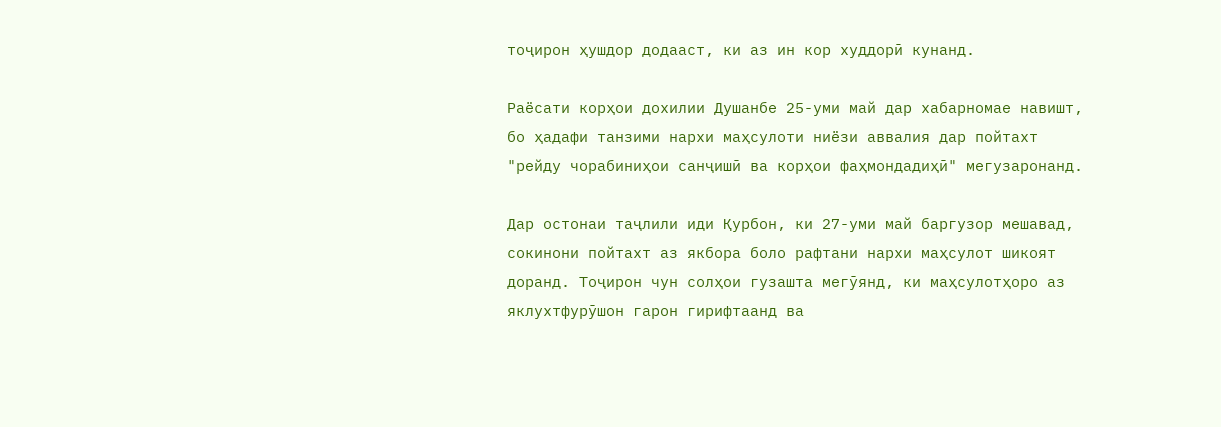тоҷирон ҳушдор додааст, ки аз ин кор худдорӣ кунанд.

Раёсати корҳои дохилии Душанбе 25-уми май дар хабарномае навишт, бо ҳадафи танзими нархи маҳсулоти ниёзи аввалия дар пойтахт "рейду чорабиниҳои санҷишӣ ва корҳои фаҳмондадиҳӣ" мегузаронанд.

Дар остонаи таҷлили иди Қурбон, ки 27-уми май баргузор мешавад, сокинони пойтахт аз якбора боло рафтани нархи маҳсулот шикоят доранд. Тоҷирон чун солҳои гузашта мегӯянд, ки маҳсулотҳоро аз яклухтфурӯшон гарон гирифтаанд ва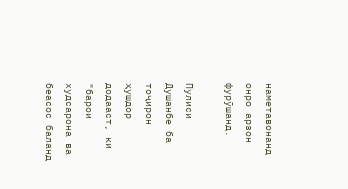наметавонанд онро арзон фурӯшанд.

Пулиси Душанбе ба тоҷирон ҳушдор додааст, ки "барои худсарона ва беасос баланд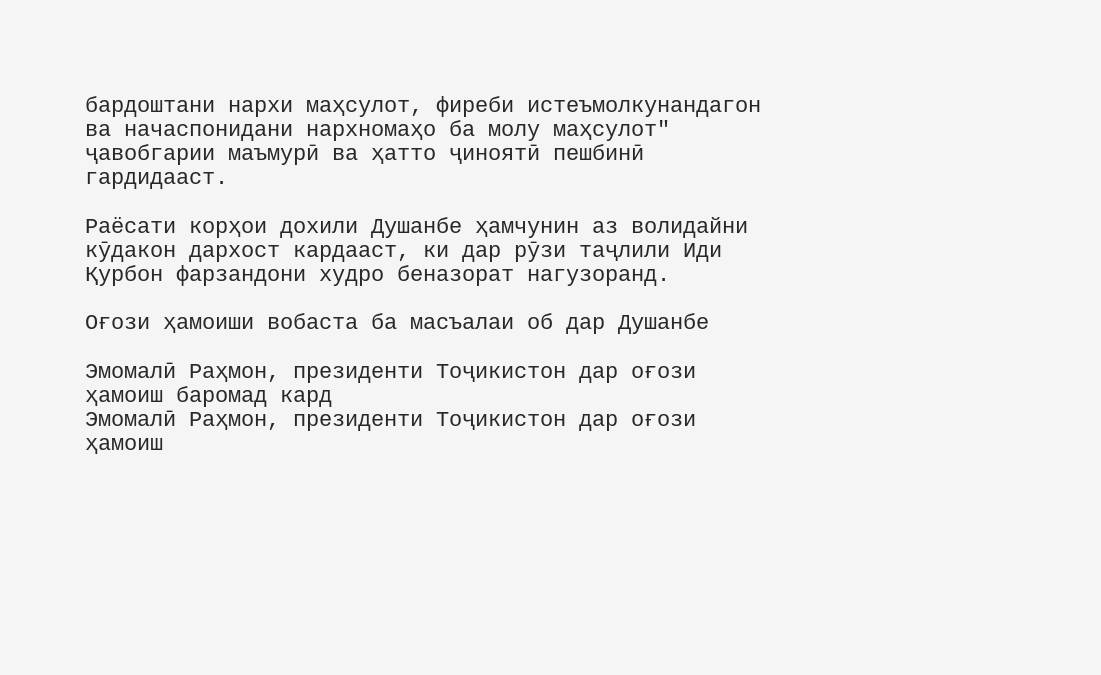бардоштани нархи маҳсулот, фиреби истеъмолкунандагон ва начаспонидани нархномаҳо ба молу маҳсулот" ҷавобгарии маъмурӣ ва ҳатто ҷиноятӣ пешбинӣ гардидааст.

Раёсати корҳои дохили Душанбе ҳамчунин аз волидайни кӯдакон дархост кардааст, ки дар рӯзи таҷлили Иди Қурбон фарзандони худро беназорат нагузоранд.

Оғози ҳамоиши вобаста ба масъалаи об дар Душанбе

Эмомалӣ Раҳмон, президенти Тоҷикистон дар оғози ҳамоиш баромад кард
Эмомалӣ Раҳмон, президенти Тоҷикистон дар оғози ҳамоиш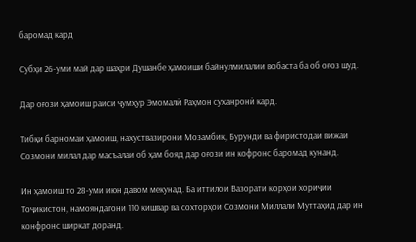баромад кард

Субҳи 26-уми май дар шаҳри Душанбе ҳамоиши байнулмилалии вобаста ба об оғоз шуд.

Дар оғози ҳамоиш раиси ҷумҳур Эмомалӣ Раҳмон суханронӣ кард.

Тибқи барномаи ҳамоиш, нахуствазирони Мозамбик, Бурунди ва фиристодаи вижаи Созмони милал дар масъалаи об ҳам бояд дар оғози ин кофронс баромад кунанд.

Ин ҳамоиш то 28-уми июн давом мекунад. Ба иттилои Вазорати корҳои хориҷии Тоҷикистон, намояндагони 110 кишвар ва сохторҳои Созмони Миллали Муттаҳид дар ин конфронс ширкат доранд.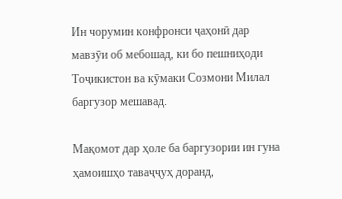Ин чорумин конфронси ҷаҳонӣ дар мавзӯи об мебошад, ки бо пешниҳоди Тоҷикистон ва кӯмаки Созмони Милал баргузор мешавад.

Мақомот дар ҳоле ба баргузории ин гуна ҳамоишҳо таваҷҷуҳ доранд,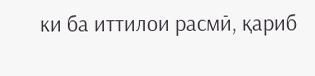ки ба иттилои расмӣ, қариб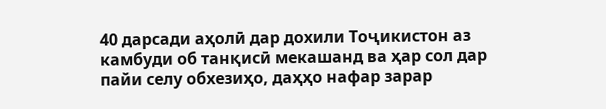40 дарсади аҳолӣ дар дохили Тоҷикистон аз камбуди об танқисӣ мекашанд ва ҳар сол дар пайи селу обхезиҳо, даҳҳо нафар зарар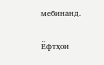мебинанд.

Ёфтҳои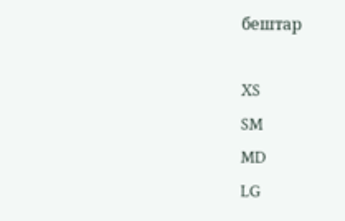бештар

XS
SM
MD
LG